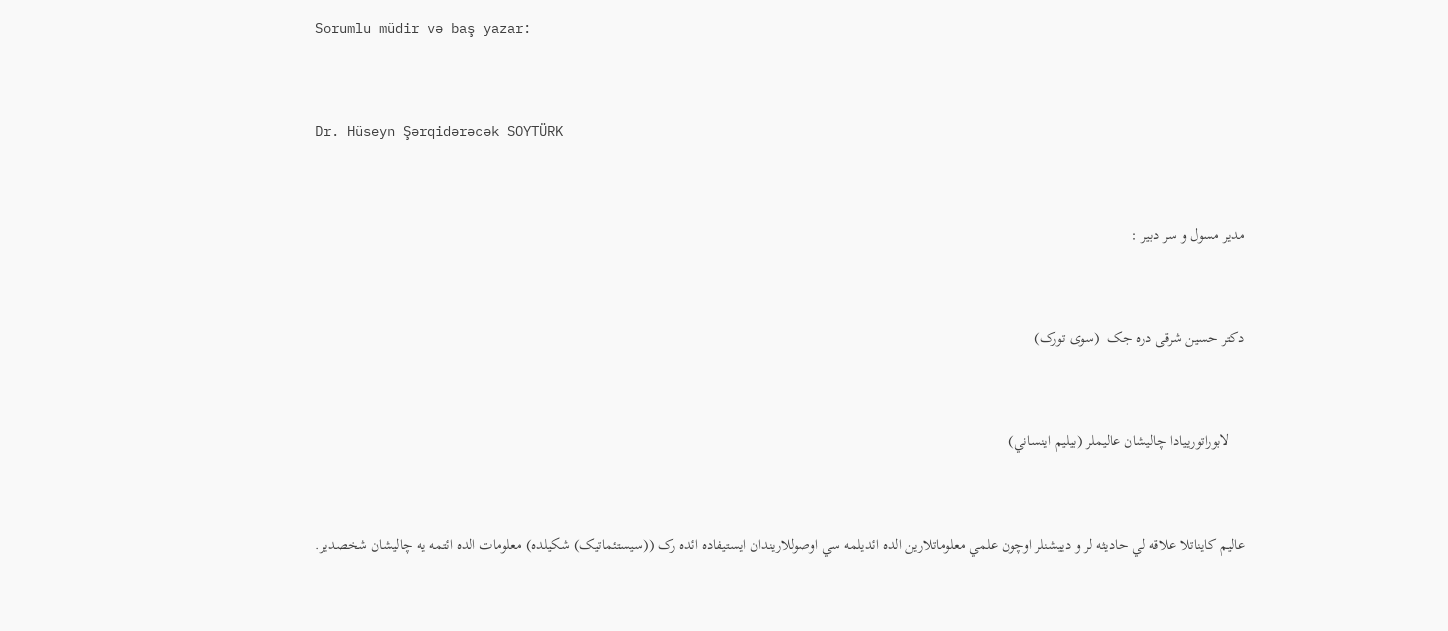Sorumlu müdir və baş yazar:



Dr. Hüseyn Şərqidərəcək SOYTÜRK



مدیر مسول و سر دبیر :



دکتر حسین شرقی دره جک  (سوی تورک)



    لابوراتورييادا چاليشان عاليملر (بيليم اينساني)



عاليم کايناتلا علاقه لي حاديثه لر و دييشنلر اوچون علمي معلوماتلارين الده ائديلمه سي اوصوللاريندان ايستيفاده ائده رک ((سيستئماتيک) شکيلده) معلومات الده ائتمه يه چاليشان شخصدير.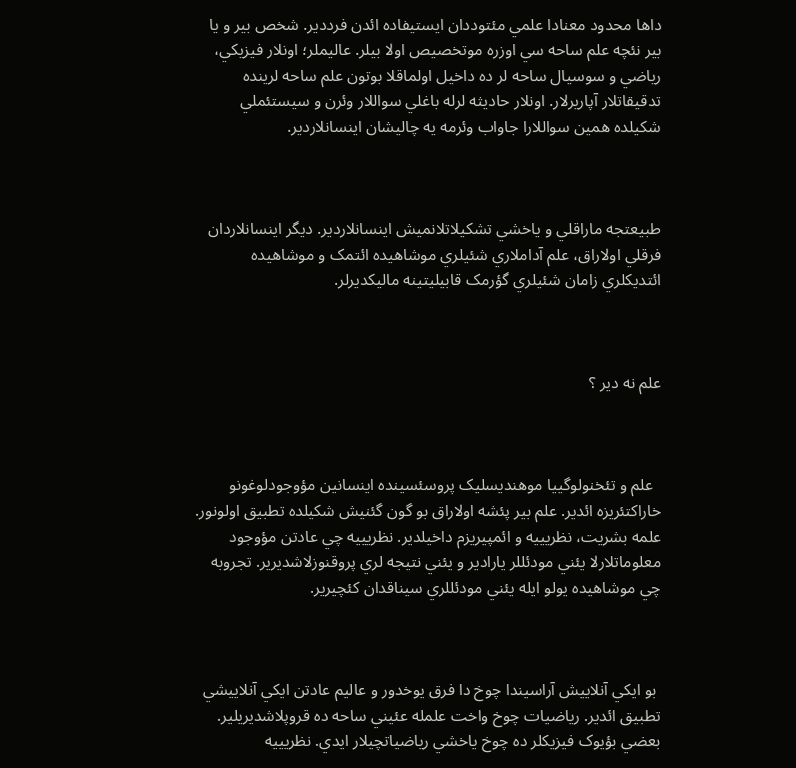داها محدود معنادا علمي مئتوددان ايستيفاده ائدن فرددير. شخص بير و يا بير نئچه علم ساحه سي اوزره موتخصيص اولا بيلر. عاليملر؛ اونلار فيزيکي، رياضي و سوسيال ساحه لر ده داخيل اولماقلا بوتون علم ساحه لرينده تدقيقاتلار آپاريرلار. اونلار حاديثه لرله باغلي سواللار وئرن و سيستئملي شکيلده همين سواللارا جاواب وئرمه يه چاليشان اينسانلاردير.



طبيعتجه ماراقلي و ياخشي تشکيلاتلانميش اينسانلاردير. ديگر اينسانلاردان فرقلي اولاراق، علم آداملاري شئيلري موشاهيده ائتمک و موشاهيده ائتديکلري زامان شئيلري گؤرمک قابيليتينه ماليکديرلر.



علم نه دیر ؟



  علم و تئخنولوگييا موهنديسليک پروسئسينده اينسانين مؤوجودلوغونو خاراکتئريزه ائدير. علم بير پئشه اولاراق بو گون گئنيش شکيلده تطبیق اولونور. علمه بشريت، نظريييه و ائمپيريزم داخيلدير. نظريييه چي عادتن مؤوجود معلوماتلارلا يئني مودئللر يارادير و يئني نتيجه لري پروقنوزلاشديرير. تجروبه چي موشاهيده يولو ايله يئني مودئللري سيناقدان کئچيرير.



 بو ايکي آنلاييش آراسيندا چوخ دا فرق يوخدور و عاليم عادتن ايکي آنلاييشي تطبیق ائدير. رياضيات چوخ واخت علمله عئيني ساحه ده قروپلاشديريلير. بعضي بؤيوک فيزيکلر ده چوخ ياخشي رياضياتچيلار ايدي. نظريييه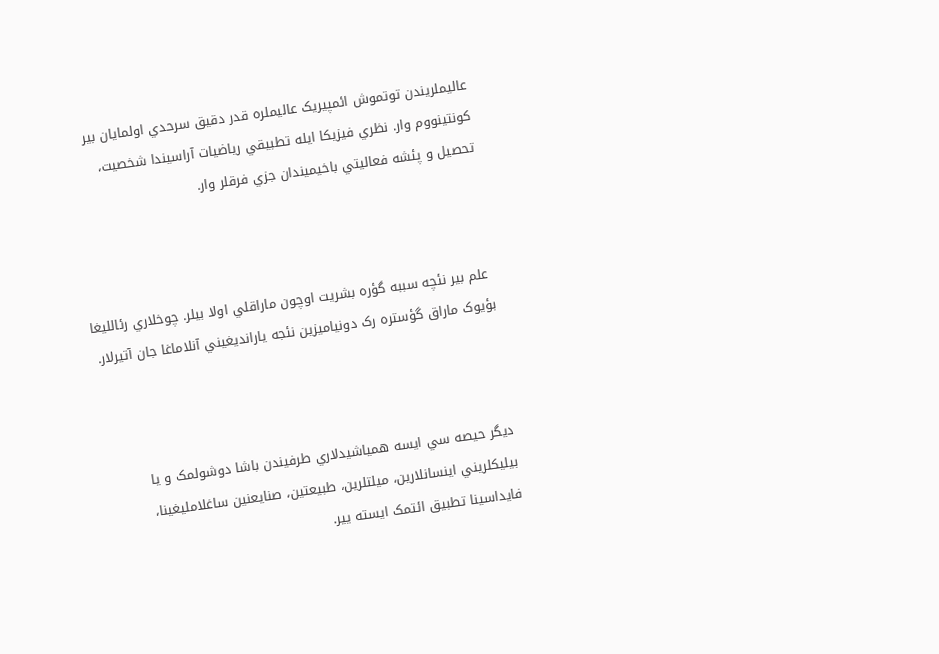عاليملريندن توتموش ائمپيريک عاليملره قدر دقيق سرحدي اولمايان بير کونتينووم وار. نظري فيزيکا ايله تطبیقي رياضيات آراسيندا شخصيت، تحصيل و پئشه فعاليتي باخيميندان جزي فرقلر وار.



 علم بير نئچه سببه گؤره بشريت اوچون ماراقلي اولا بيلر. چوخلاري رئالليغا بؤيوک ماراق گؤستره رک دونياميزين نئجه يارانديغيني آنلاماغا جان آتيرلار.



ديگر حيصه سي ايسه همياشيدلاري طرفيندن باشا دوشولمک و يا بيليکلريني اينسانلارين، ميلتلرين، طبيعتين، صنايعنين ساغلامليغينا، فايداسينا تطبیق ائتمک ايسته يير.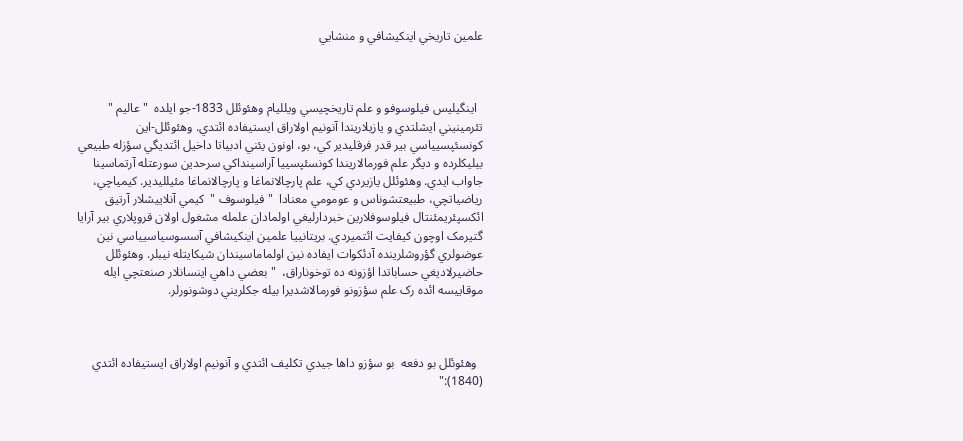علمين تاريخي اينکيشافي و منشايي



  اينگيليس فيلوسوفو و علم تاريخچيسي ويلليام وهئوئلل 1833-جو ايلده  " عاليم "  تئرمينيني ايشلتدي و يازيلاريندا آنونيم اولاراق ايستيفاده ائتدي. وهئوئلل-اين کونسئپسيياسي بير قدر فرقليدير کي، بو، اونون يئني ادبياتا داخيل ائتديگي سؤزله طبيعي بيليکلرده و ديگر علم فورمالاريندا کونسئپسييا آراسينداکي سرحدين سورعتله آرتماسينا جاواب ايدي. وهئوئلل يازيردي کي، علم پارچالانماغا و پارچالانماغا مئيلليدير. کيمياچي، ریاضياتچي، طبيعتشوناس و عومومي معنادا  " فيلوسوف "  کيمي آنلاييشلار آرتيق ائکسپئريمئنتال فيلوسوفلارين خبردارليغي اولمادان علمله مشغول اولان قروپلاري بير آرايا گتيرمک اوچون کيفايت ائتميردي. بريتانييا علمين اينکيشافي آسسوسياسيياسي نين عوضولري گؤروشلرينده آدئکوات ايفاده نين اولماماسيندان شيکايتله نيبلر. وهئوئلل حاضيرلاديغي حساباتدا اؤزونه ده توخوناراق،  " بعضي داهي اينسانلار صنعتچي ايله موقاييسه ائده رک علم سؤزونو فورمالاشديرا بيله جکلريني دوشونورلر.



  وهئوئلل بو دفعه  بو سؤزو داها جيدي تکليف ائتدي و آنونيم اولاراق ايستيفاده ائتدي (1840):"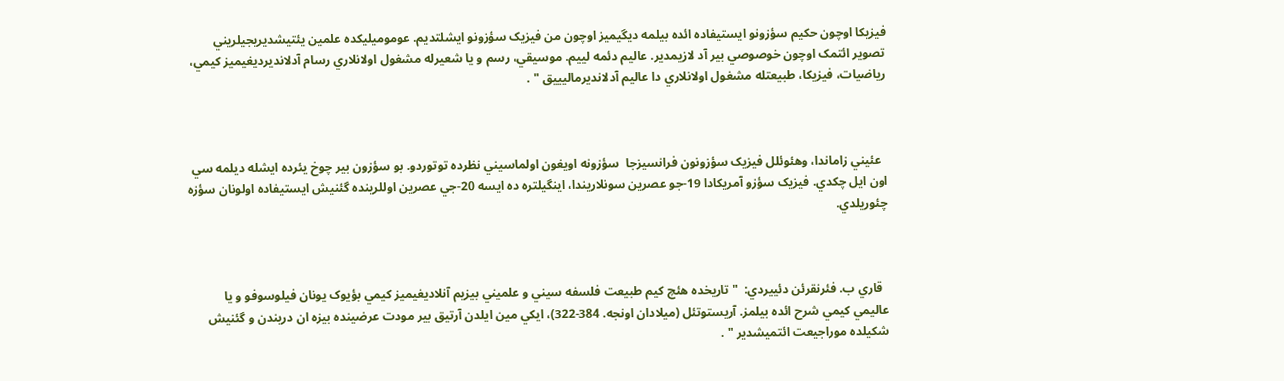فيزيکا اوچون حکيم سؤزونو ايستيفاده ائده بيلمه ديگيميز اوچون من فيزيک سؤزونو ايشلتديم. عوموميليکده علمين يئتيشديريجيلريني تصوير ائتمک اوچون خوصوصي بير آد لازيمدير. عاليم دئمه لييم. موسيقي، رسم و يا شعيرله مشغول اولانلاري رسام آدلانديرديغيميز کيمي، ریاضيات، فيزيکا، طبيعتله مشغول اولانلاري دا عاليم آدلانديرماليييق " .



  عئيني زاماندا، وهئوئلل فيزيک سؤزونون فرانسيزجا  سؤزونه اويغون اولماسيني نظرده توتوردو. بو سؤزون بير چوخ يئرده ايشله ديلمه سي اون ايل چکدي. فيزيک سؤزو آمريکادا 19-جو عصرين سونلاريندا، اينگيلتره ده ايسه 20-جي عصرين اوللرينده گئنيش ايستيفاده اولونان سؤزه چئوريلدي.



  قاري ب. فئرنقرئن دئييردي:  " تاريخده هئچ کيم طبيعت فلسفه سيني و علميني بيزيم آنلاديغيميز کيمي بؤيوک يونان فيلوسوفو و يا عاليمي کيمي شرح ائده بيلمز. آريستوتئل (میلادان اونجه. 384-322)، ايکي مين ايلدن آرتيق بير مودت عرضينده بيزه ان دريندن و گئنيش شکيلده موراجيعت ائتميشدير " .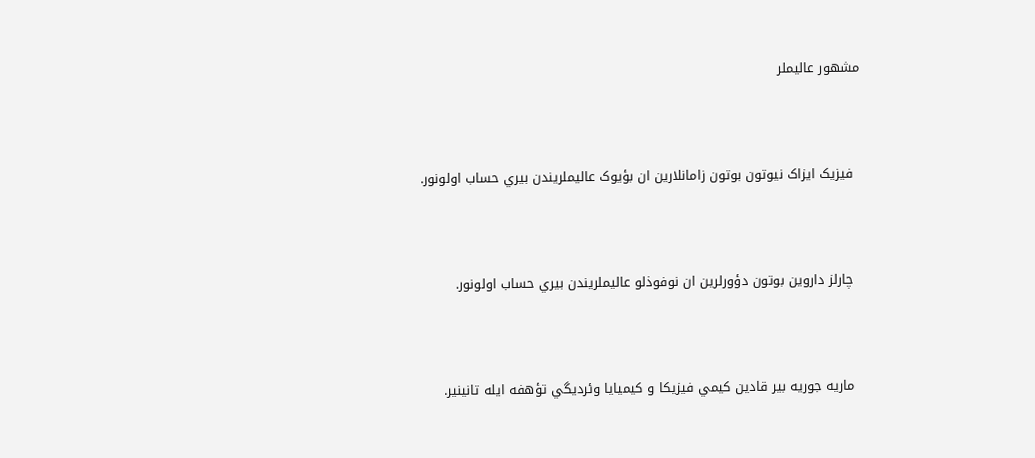مشهور عالیملر



  فيزيک ايزاک نيوتون بوتون زامانلارين ان بؤيوک عاليملريندن بيري حساب اولونور.



  چارلز داروين بوتون دؤورلرين ان نوفوذلو عاليملريندن بيري حساب اولونور.



  ماريه جوريه بير قادين کيمي فيزيکا و کيميايا وئرديگي تؤهفه ايله تانينير.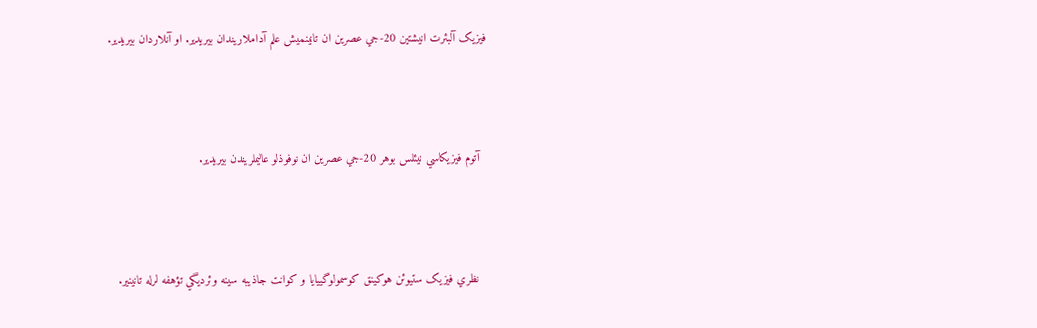فيزيک آلبئرت انیشتين 20-جي عصرين ان تانينميش علم آداملاريندان بيريدير. او آنلاردان بيريدير.



  آتوم فيزيکاسي نيئلس بوهر 20-جي عصرين ان نوفوذلو عاليملريندن بيريدير.



  نظري فيزيک ستيوئن هوکينق کوسمولوگييايا و کوانت جاذيبه سينه وئرديگي تؤهفه لرله تانينير.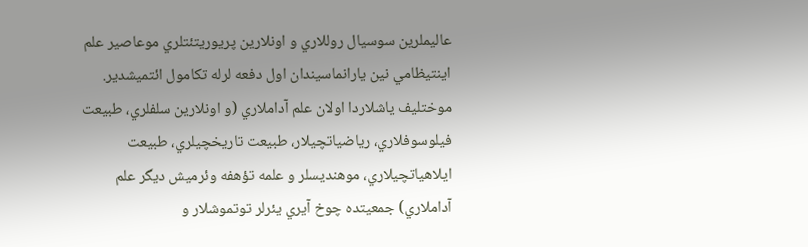عاليملرين سوسيال روللاري و اونلارين پريوريتئتلري موعاصير علم اينتيظامي نين يارانماسيندان اول دفعه لرله تکامول ائتميشدير. موختليف ياشلاردا اولان علم آداملاري (و اونلارين سلفلري، طبيعت فيلوسوفلاري، ریاضياتچيلار، طبيعت تاريخچيلري، طبيعت ايلاهياتچيلاري، موهنديسلر و علمه تؤهفه وئرميش ديگر علم آداملاري) جمعيتده چوخ آيري يئرلر توتموشلار و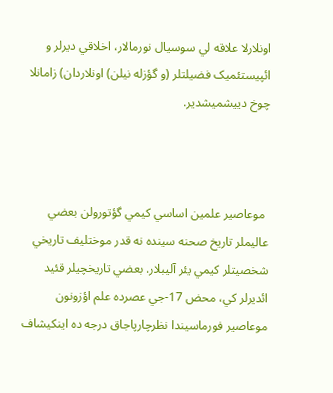اونلارلا علاقه لي سوسيال نورمالار، اخلاقي ديرلر و ائپيستئميک فضيلتلر (و گؤزله نيلن) اونلاردان) زامانلا چوخ دييشميشدير.



 موعاصير علمين اساسي کيمي گؤتورولن بعضي عاليملر تاريخ صحنه سينده نه قدر موختليف تاريخي شخصيتلر کيمي يئر آليبلار. بعضي تاريخچيلر قئيد ائديرلر کي، محض 17-جي عصرده علم اؤزونون موعاصير فورماسيندا نظرچارپاجاق درجه ده اينکيشاف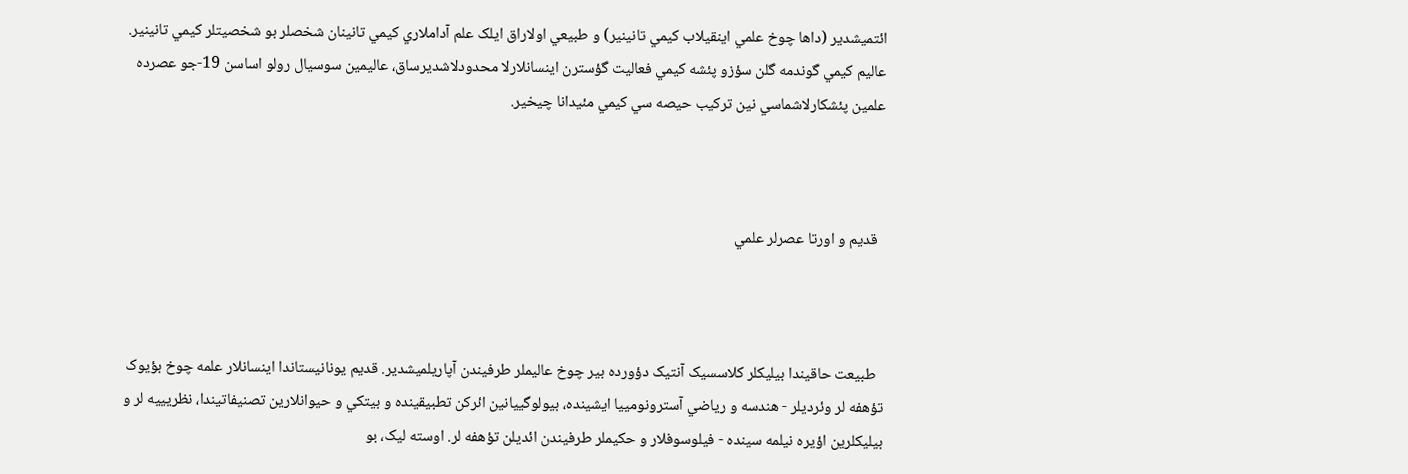ائتميشدير (داها چوخ علمي اينقيلاب کيمي تانينير) و طبيعي اولاراق ايلک علم آداملاري کيمي تانينان شخصلر بو شخصيتلر کيمي تانينير. عاليم کيمي گوندمه گلن سؤزو پئشه کيمي فعاليت گؤسترن اينسانلارلا محدودلاشديرساق، عاليمين سوسيال رولو اساسن 19-جو عصرده علمين پئشکارلاشماسي نين ترکيب حيصه سي کيمي مئيدانا چيخير.



  قديم و اورتا عصرلر علمي



  طبيعت حاقيندا بيليکلر کلاسسيک آنتيک دؤورده بير چوخ عاليملر طرفيندن آپاريلميشدير. قديم يونانيستاندا اينسانلار علمه چوخ بؤيوک تؤهفه لر وئرديلر - هندسه و ریاضي آسترونومييا ايشينده، بيولوگييانين ائرکن تطبیقينده و بيتکي و حيوانلارين تصنيفاتيندا، نظريييه لر و بيليکلرين اؤيره نيلمه سينده - فيلوسوفلار و حکيملر طرفيندن ائديلن تؤهفه لر. اوسته ليک، بو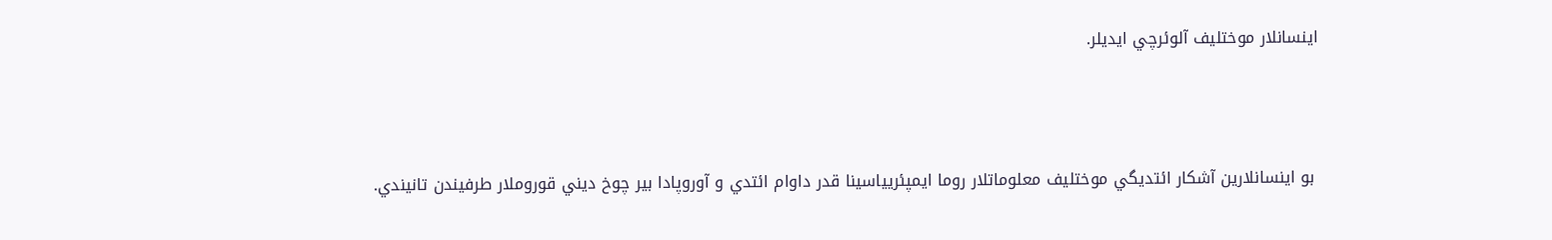اينسانلار موختليف آلوئرچي ايديلر.



 بو اينسانلارين آشکار ائتديگي موختليف معلوماتلار روما ايمپئريياسينا قدر داوام ائتدي و آوروپادا بير چوخ ديني قوروملار طرفيندن تانيندي.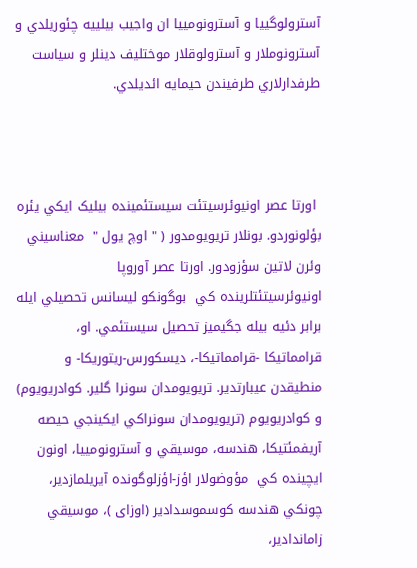آسترولوگييا و آسترونومييا ان واجيب بيلييه چئوريلدي و آسترونوملار و آسترولوقلار موختليف دينلر و سياست طرفدارلاري طرفيندن حيمايه ائديلدي.



 اورتا عصر اونيوئرسيتئت سيستئمينده بيليک ايکي يئره بؤلونوردو. بونلار تريويومدور ( " اوچ يول "  معناسيني وئرن لاتين سؤزودور. اورتا عصر آوروپا اونيوئرسيتئتلرينده کي  بوگونکو لیسانس تحصيلي ايله برابر دئيه بيله جگيميز تحصيل سيستئمي. او، قرامماتيکا -قرامماتيکا-، ديسکورس-ريتوريکا- و منطيقدن عيبارتدير. تريويومدان سونرا گلير. کوادريويوم) و کوادريويوم (تريويومدان سونراکي ايکينجي حيصه آريفمئتيکا، هندسه، موسيقي و آسترونومييا، اونون ايچينده کي  مؤوضولار اؤز-اؤزلوگونده آيريلمازدير، چونکي هندسه کوسموسدادير (اوزای )، موسيقي زاماندادير،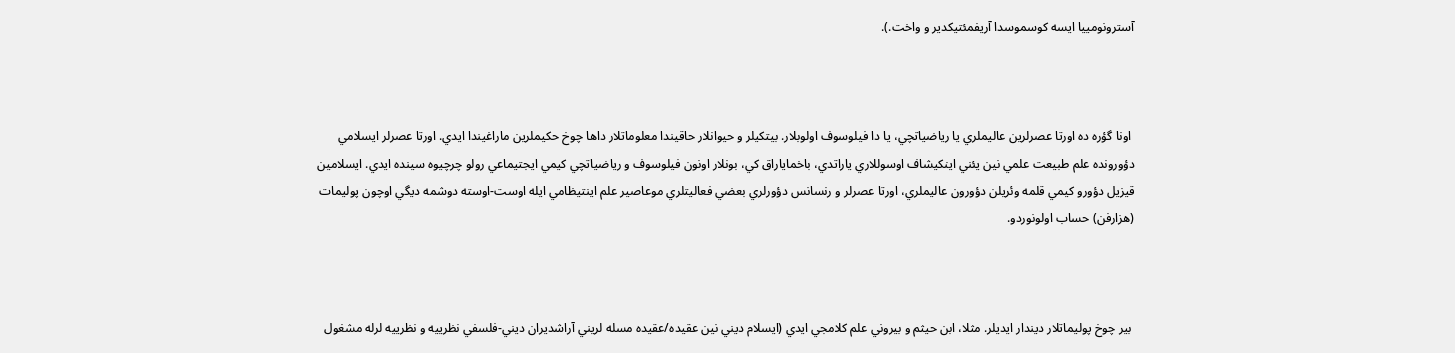آسترونومييا ايسه کوسموسدا آريفمئتيکدير و واخت.).



 اونا گؤره ده اورتا عصرلرين عاليملري يا ریاضياتچي، يا دا فيلوسوف اولوبلار. بيتکيلر و حيوانلار حاقيندا معلوماتلار داها چوخ حکيملرين ماراغيندا ايدي. اورتا عصرلر ايسلامي دؤورونده علم طبيعت علمي نين يئني اينکيشاف اوسوللاري ياراتدي، باخماياراق کي، بونلار اونون فيلوسوف و ریاضياتچي کيمي ايجتيماعي رولو چرچيوه سينده ايدي. ايسلامين قيزيل دؤورو کيمي قلمه وئريلن دؤورون عاليملري، اورتا عصرلر و رنسانس دؤورلري بعضي فعاليتلري موعاصير علم اينتيظامي ايله اوست-اوسته دوشمه ديگي اوچون پوليمات (هزارفن) حساب اولونوردو.



 بير چوخ پوليماتلار ديندار ايديلر. مثلا، ابن حیثم و بيروني علم کلامجي ايدي (ايسلام ديني نين عقيده/عقيده مسله لريني آراشديران ديني-فلسفي نظرييه و نظرييه لرله مشغول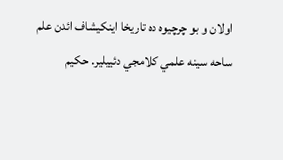اولان و بو چرچيوه ده تاريخا اينکيشاف ائدن علم ساحه سينه علمي کلامجي دئييلير. حکيم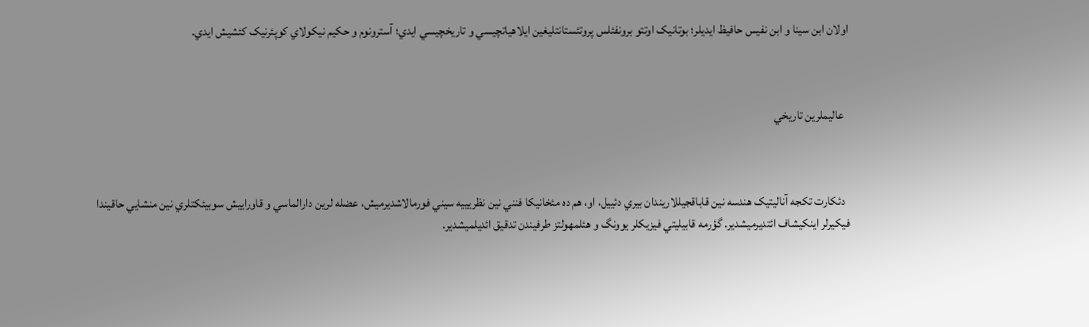اولان ابن سينا و ابن نفيس حافيظ ايديلر؛ بوتانيک اوتتو برونفئلس پروتئستانتليغين ايلاهياتچيسي و تاريخچيسي ايدي؛ آسترونوم و حکيم نيکولاي کوپئرنيک کئشيش ايدي.



  عاليملرين تاريخي



  دئکارت تکجه آناليتيک هندسه نين قاباقجيللاريندان بيري دئييل، او، هم ده مئخانيکا فنني نين نظريييه سيني فورمالاشديرميش، عضله لرين دارالماسي و قاوراييش سوبيئکتلري نين منشايي حاقيندا فيکيرلر اينکيشاف ائتديرميشدير. گؤرمه قابيليتي فيزيکلر يوونگ و هئلمهولتز طرفيندن تدقيق ائديلميشدير.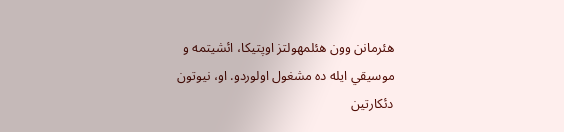هئرمانن وون هئلمهولتز اوپتيکا، ائشيتمه و موسيقي ايله ده مشغول اولوردو. او، نيوتون دئکارتين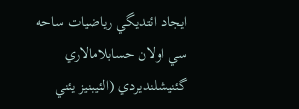ايجاد ائتديگي ریاضيات ساحه سي اولان حسابلامالاري گئنيشلنديردي (الئيبنيز يئني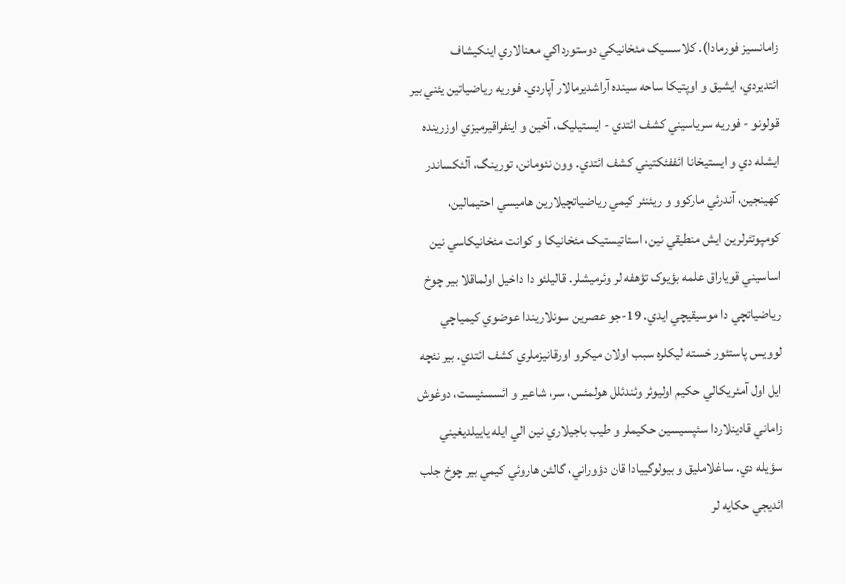زامانسيز فورمادا). کلاسسيک مئخانيکي دوستورداکي معنالاري اينکيشاف ائتديردي، ايشيق و اوپتيکا ساحه سينده آراشديرمالار آپاردي. فوريه ریاضياتين يئني بير قولونو - فوريه سرياسيني کشف ائتدي - ايستيليک، آخين و اينفراقيرميزي اوزرينده ايشله دي و ايستيخانا ائففئکتيني کشف ائتدي. وون نئومانن، تورينگ، آلئکساندر کهينجين، آندرئي مارکوو و ريئنئر کيمي ریاضياتچيلارين هاميسي احتيمالين، کومپوتئرلرين ايش منطيقي نين، استاتيستيک مئخانيکا و کوانت مئخانيکاسي نين اساسيني قوياراق علمه بؤيوک تؤهفه لر وئرميشلر. قاليلئو دا داخيل اولماقلا بير چوخ ریاضياتچي دا موسيقيچي ايدي. 19-جو عصرين سونلاريندا عوضوي کيمياچي لوويس پاستئور خسته ليکلره سبب اولان ميکرو اورقانيزملري کشف ائتدي. بير نئچه ايل اول آمئريکالي حکيم اوليوئر وئندئلل هولمئس، سر، شاعير و ائسسئيست، دوغوش زاماني قادينلاردا سئپسيسين حکيملر و طيب باجيلاري نين الي ايله ياييلديغيني سؤيله دي. ساغلامليق و بيولوگييادا قان دؤوراني، گالئن هاروئي کيمي بير چوخ جلب ائديجي حکايه لر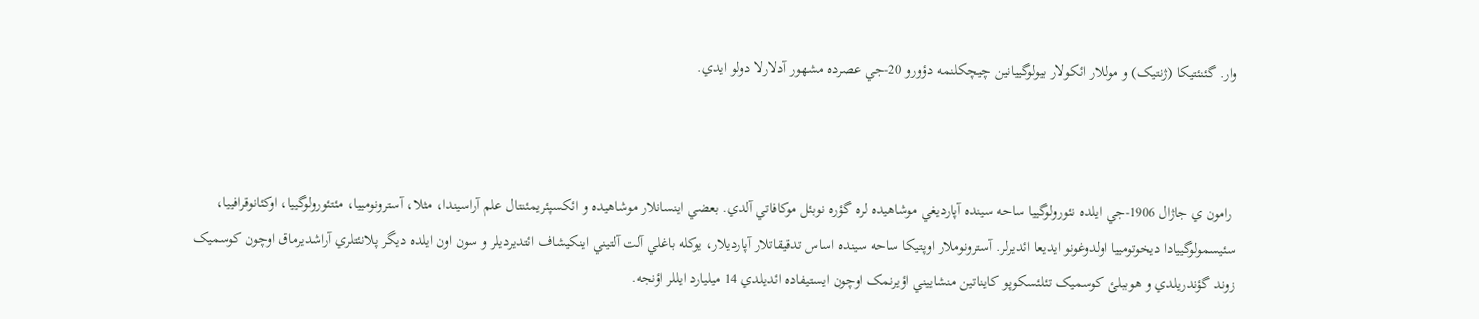وار. گئنئتيکا (ژنتیک) و موللار ائکولار بيولوگييانين چيچکلنمه دؤورو 20-جي عصرده مشهور آدلارلا دولو ايدي.



 رامون ي جاژال 1906-جي ايلده نئورولوگييا ساحه سينده آپارديغي موشاهيده لره گؤره نوبئل موکافاتي آلدي. بعضي اينسانلار موشاهيده و ائکسپئريمئنتال علم آراسيندا، مثلا، آسترونومييا، مئتئورولوگييا، اوکئانوقرافييا، سئيسمولوگييادا ديخوتومييا اولدوغونو ايديعا ائديرلر. آسترونوملار اوپتيکا ساحه سينده اساس تدقيقاتلار آپارديلار، يوکله باغلي آلت آلتيني اينکيشاف ائتديرديلر و سون اون ايلده ديگر پلانئتلري آراشديرماق اوچون کوسميک زوند گؤندريلدي و هوببلئ کوسميک تئلئسکوپو کايناتين منشاييني اؤيرنمک اوچون ايستيفاده ائديلدي 14 ميليارد ايللر اؤنجه.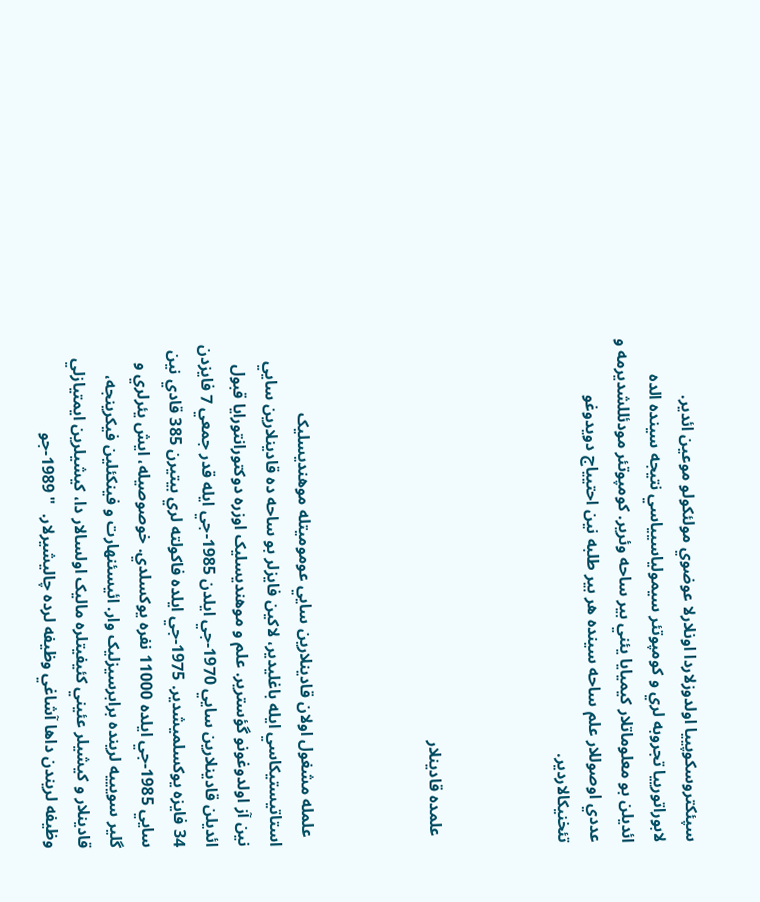سپئکتروسکوپييا اولدوزلاردا اونلارلا عوضوي مولئکولو موعين ائدير. لابوراتورييا تجروبه لري و کومپوتئر سيمولياسيياسي نتيجه سينده الده ائديلن بو معلوماتلار کيميايا يئني بير ساحه وئرير. کومپوتئر مودئللشديرمه و عددي اوصوللار علم ساحه سينده هر بير طلبه نين احتيياج دويدوغو تئخنيکالاردير.



  علمده قادينلار



  علمله مشغول اولان قادينلارين سايي عوموميتله موهنديسليک استاتيستيکاسي ايله باغليدير، لاکين فايزلر بو ساحه ده قادينلارين سايي نين آز اولدوغونو گؤسترير. علم و موهنديسليک اوزره دوکتورانتورايا قبول ائديلن قادينلارين سايي 1970-جي ايلدن 1985-جي ايله قدر جمعي 7 فايزدن 34 فايزه يوکسلميشدير. 1975-جي ايلده فاکولته لري بيتيرن 385 قادي نين سايي 1985-جي ايلده 11000 نفره يوکسلدي. خوصوصيله، ايش يئرلري و گلير سويييه لرينده برابرسيزليک وار. ائيسئنهارت و فينکئلين فيکرينجه، قادينلار و کيشيلر عئيني کئيفيتلره ماليک اولسالار دا، کيشيلرين ايمتيازلي وظيفه لريندن داها آشاغي وظيفه لرده چاليشيرلار.  " 1989-جو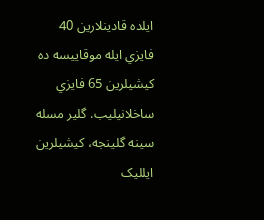ايلده قادينلارين 40 فايزي ايله موقاييسه ده کيشيلرين 65 فايزي ساخلانيليب. گلير مسله سينه گلينجه، کيشيلرين ايلليک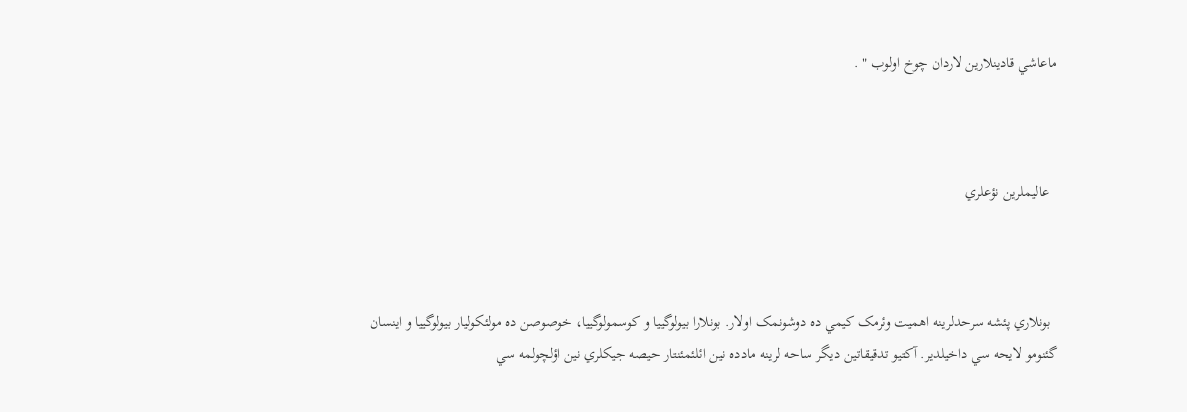ماعاشي قادينلارين لاردان چوخ اولوب " .



  عاليملرين نؤعلري



  بونلاري پئشه سرحدلرينه اهميت وئرمک کيمي ده دوشونمک اولار. بونلارا بيولوگييا و کوسمولوگييا، خوصوصن ده مولئکوليار بيولوگييا و اينسان گئنومو لايحه سي داخيلدير. آکتيو تدقيقاتين ديگر ساحه لرينه مادده نين ائلئمئنتار حيصه جيکلري نين اؤلچولمه سي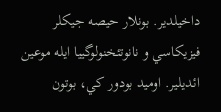داخيلدير. بونلار حيصه جيکلر فيزيکاسي و نانوتئخنولوگييا ايله موعين ائديلير. اوميد بودور کي، بوتون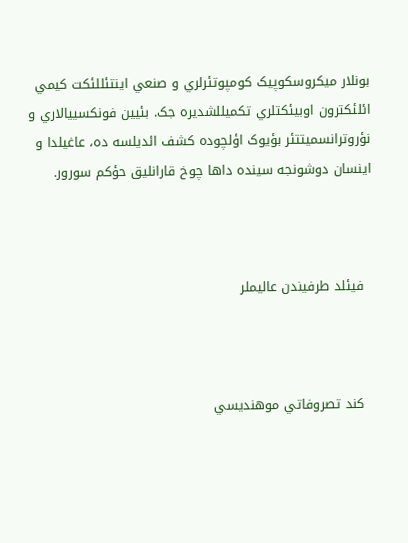بونلار ميکروسکوپيک کومپوتئرلري و صنعي اينتئللئکت کيمي ائلئکترون اوبيئکتلري تکميللشديره جک. بئيين فونکسييالاري و نؤروترانسميتتئر بؤيوک اؤلچوده کشف ائديلسه ده، عاغيلدا و اينسان دوشونجه سينده داها چوخ قارانليق حؤکم سورور.



  فيئلد طرفيندن عاليملر



  کند تصروفاتي موهنديسي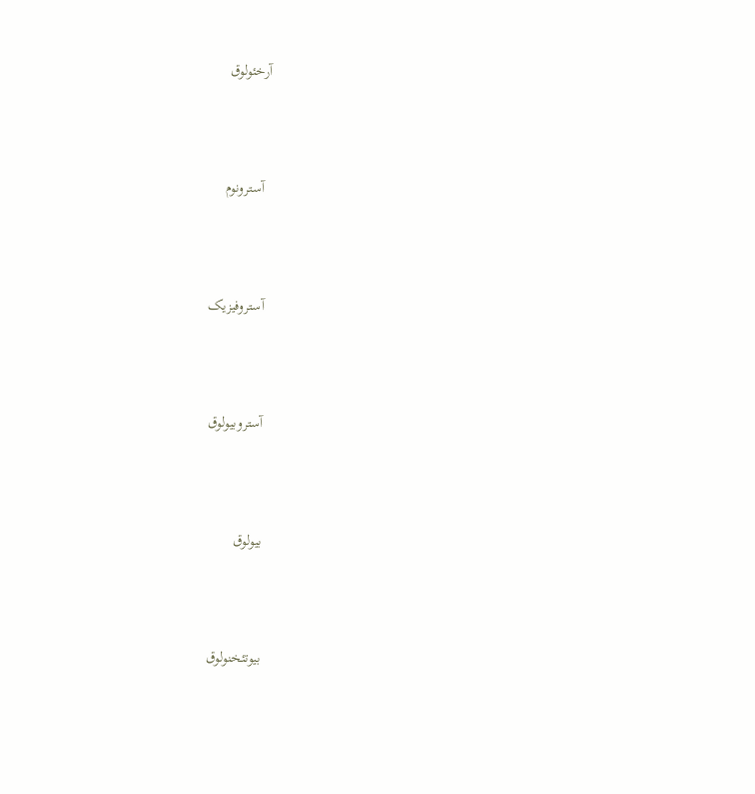آرخئولوق



  آسترونوم



  آستروفيزيک



  آستروبيولوق



  بيولوق



  بيوتئخنولوق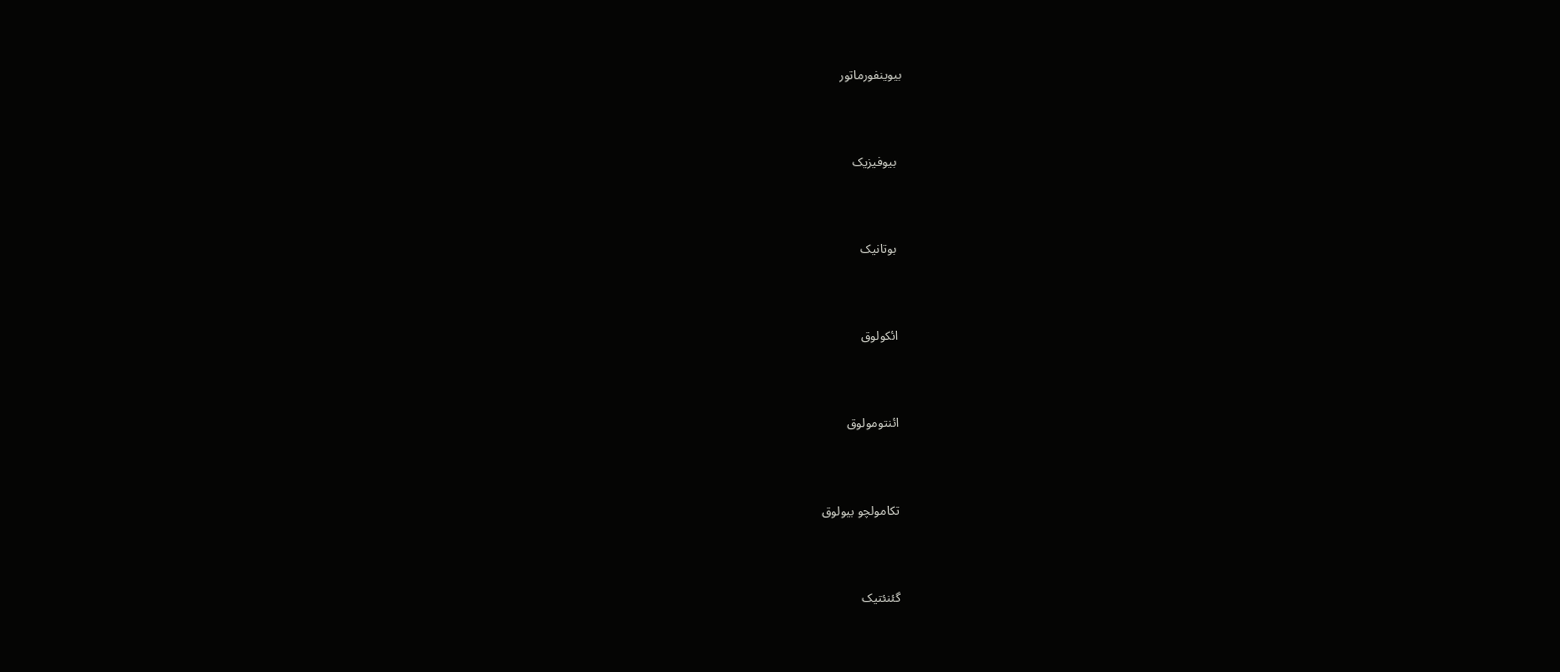بيوينفورماتور



  بيوفيزيک



  بوتانيک



  ائکولوق



  ائنتومولوق



  تکامولچو بيولوق



  گئنئتيک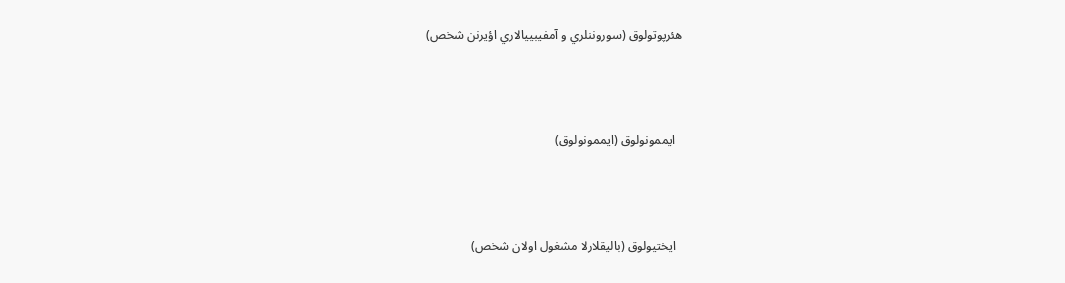هئرپوتولوق (سوروننلري و آمفيبييالاري اؤيرنن شخص)



  ايممونولوق (ايممونولوق)



  ايختيولوق (باليقلارلا مشغول اولان شخص)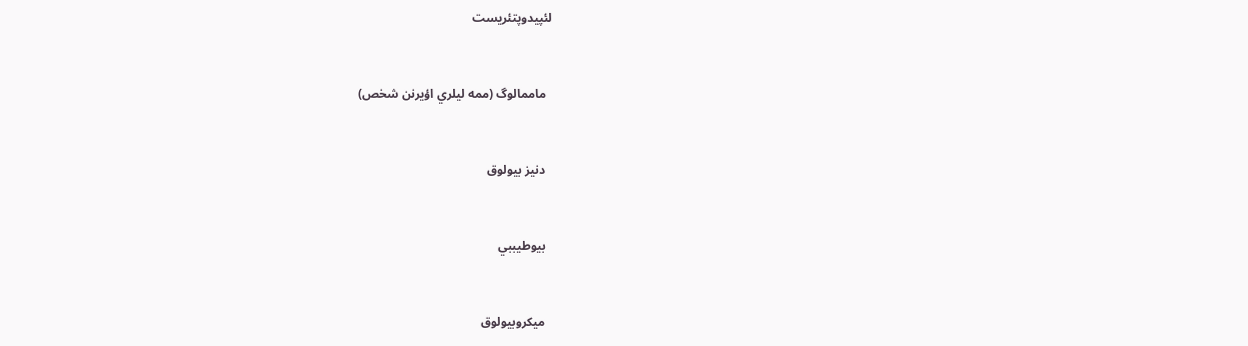لئپيدوپتئريست



  ماممالوگ (ممه ليلري اؤيرنن شخص)



  دنيز بيولوق



  بيوطيببي



  ميکروبيولوق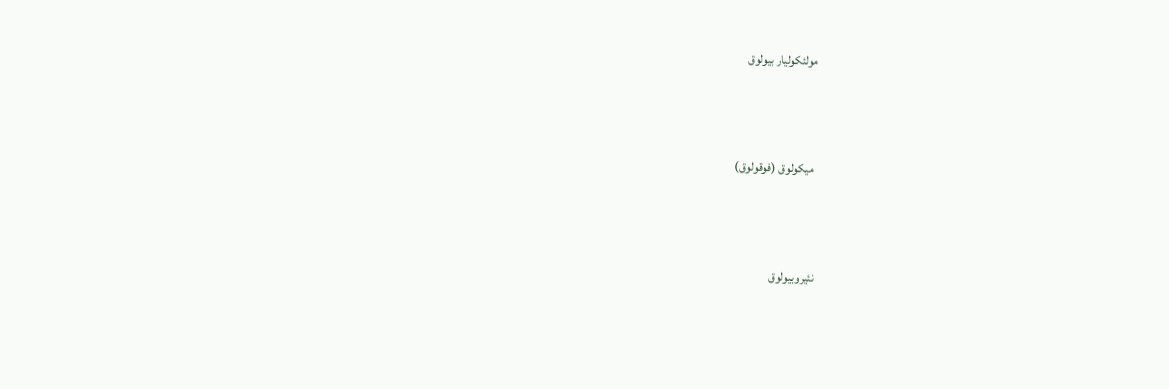مولئکوليار بيولوق



  ميکولوق (فوقولوق)



  نئيروبيولوق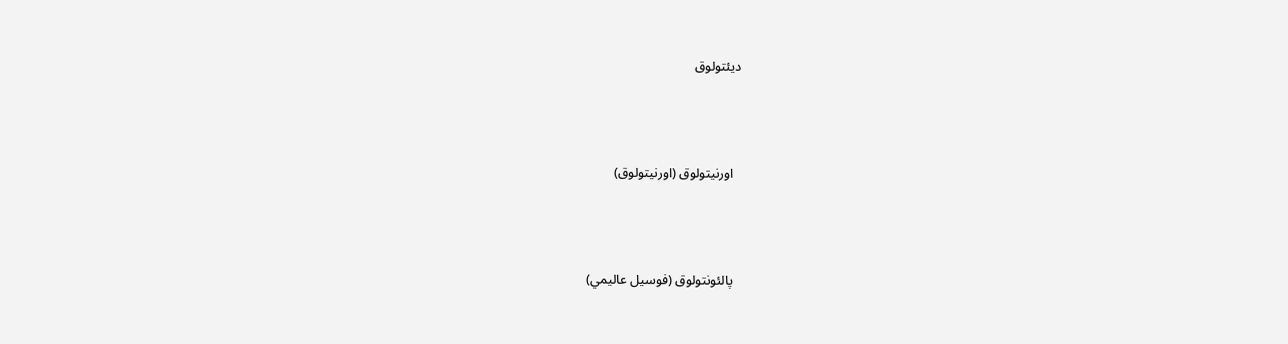ديئتولوق



  اورنيتولوق (اورنيتولوق)



  پالئونتولوق (فوسيل عاليمي)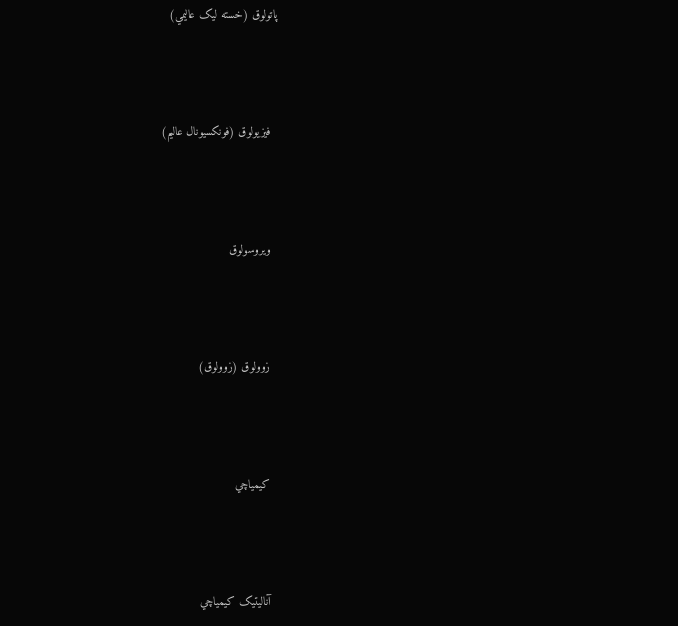پاتولوق (خسته ليک عاليمي)



  فيزيولوق (فونکسيونال عاليم)



  ويروسولوق



  زوولوق (زوولوق)



  کيمياچي



  آناليتيک کيمياچي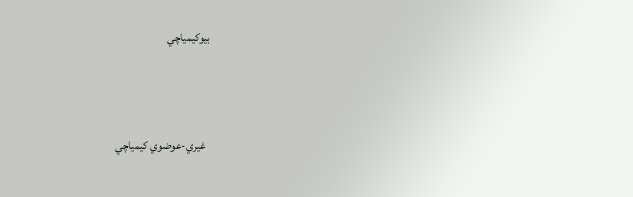بيوکيمياچي



  غيري-عوضوي کيمياچي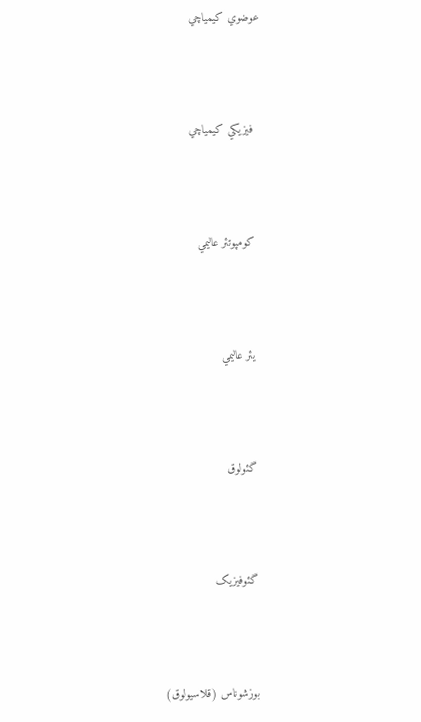عوضوي کيمياچي



  فيزيکي کيمياچي



  کومپوتئر عاليمي



  يئر عاليمي



  گئولوق



  گئوفيزيک



  بوزشوناس (قلاسيولوق)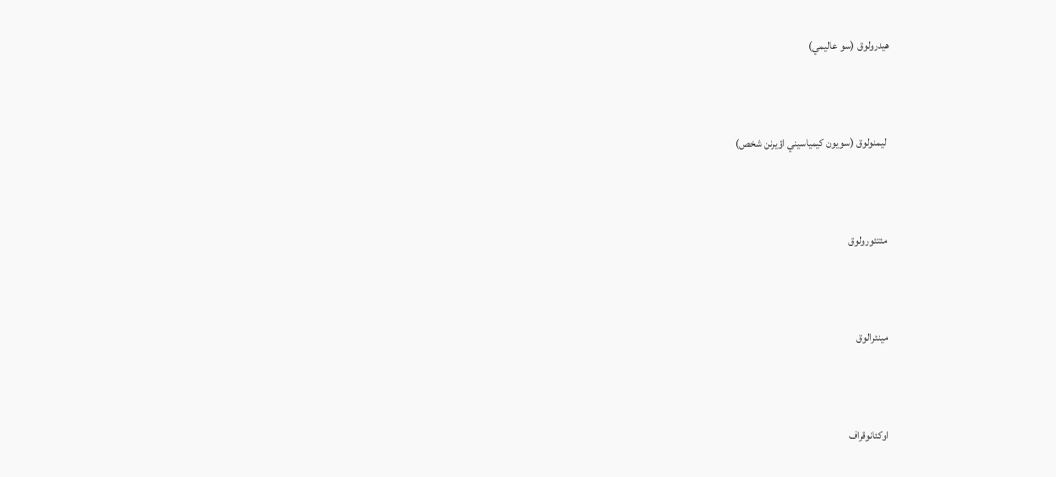هيدرولوق (سو عاليمي)



  ليمنولوق (سويون کيمياسيني اؤيرنن شخص)



  مئتئورولوق



  مينئرالوق



  اوکئانوقراف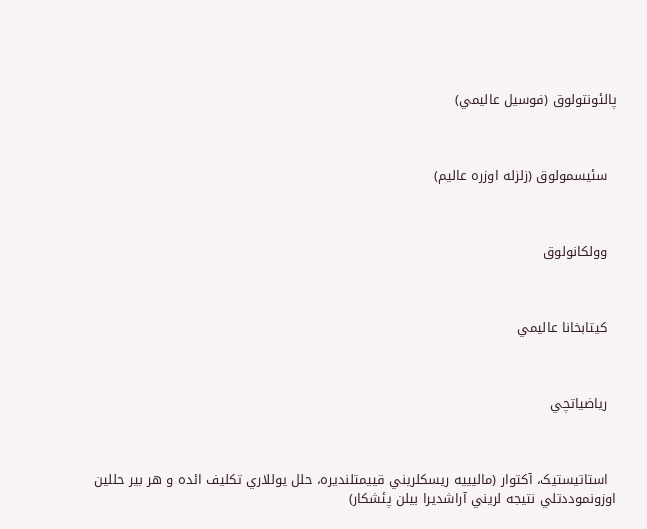پالئونتولوق (فوسيل عاليمي)



  سئيسمولوق (زلزله اوزره عاليم)



  وولکانولوق



  کيتابخانا عاليمي



  ریاضياتچي



  استاتيستيک، آکتوار (ماليييه ريسکلريني قييمتلنديره، حلل يوللاري تکليف ائده و هر بير حللين اوزونموددتلي نتيجه لريني آراشديرا بيلن پئشکار)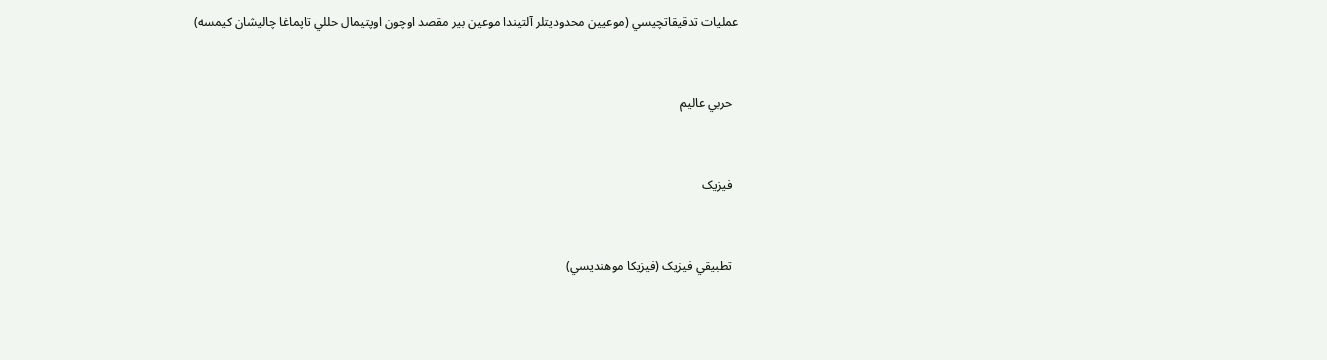عمليات تدقيقاتچيسي (موعيين محدوديتلر آلتيندا موعين بير مقصد اوچون اوپتيمال حللي تاپماغا چاليشان کيمسه)



  حربي عاليم



  فيزيک



  تطبیقي فيزيک (فيزيکا موهنديسي)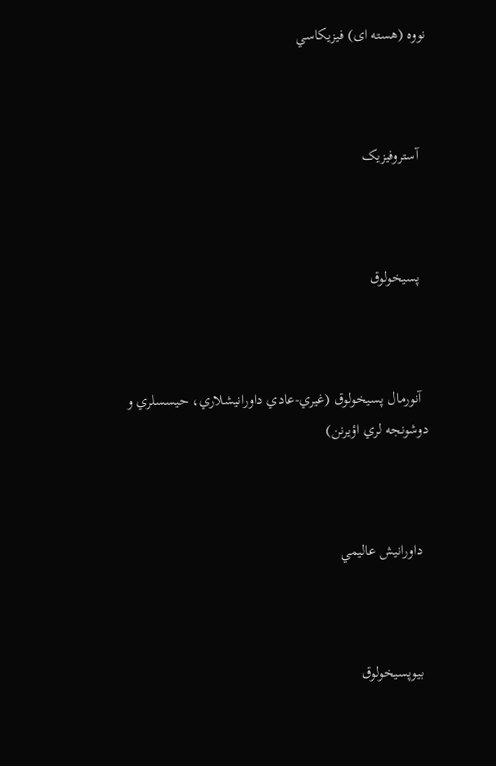نووه (هسته ای) فيزيکاسي



  آستروفيزيک



  پسيخولوق



  آنورمال پسيخولوق (غيري-عادي داورانيشلاري، حيسسلري و دوشونجه لري اؤيرنن)



  داورانيش عاليمي



  بيوپسيخولوق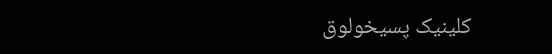کلينيک پسيخولوق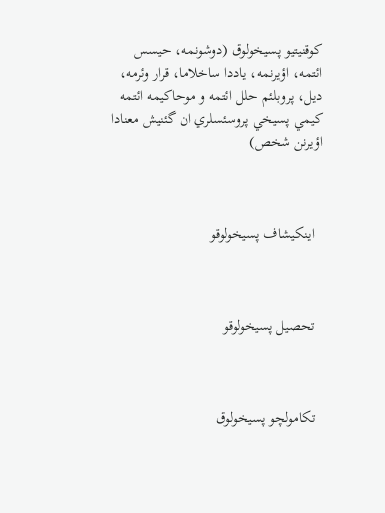کوقنيتيو پسيخولوق (دوشونمه، حيسس ائتمه، اؤيرنمه، ياددا ساخلاما، قرار وئرمه، ديل، پروبلئم حلل ائتمه و موحاکيمه ائتمه کيمي پسيخي پروسئسلري ان گئنيش معنادا اؤيرنن شخص)



  اينکيشاف پسيخولوقو



  تحصيل پسيخولوقو



  تکامولچو پسيخولوق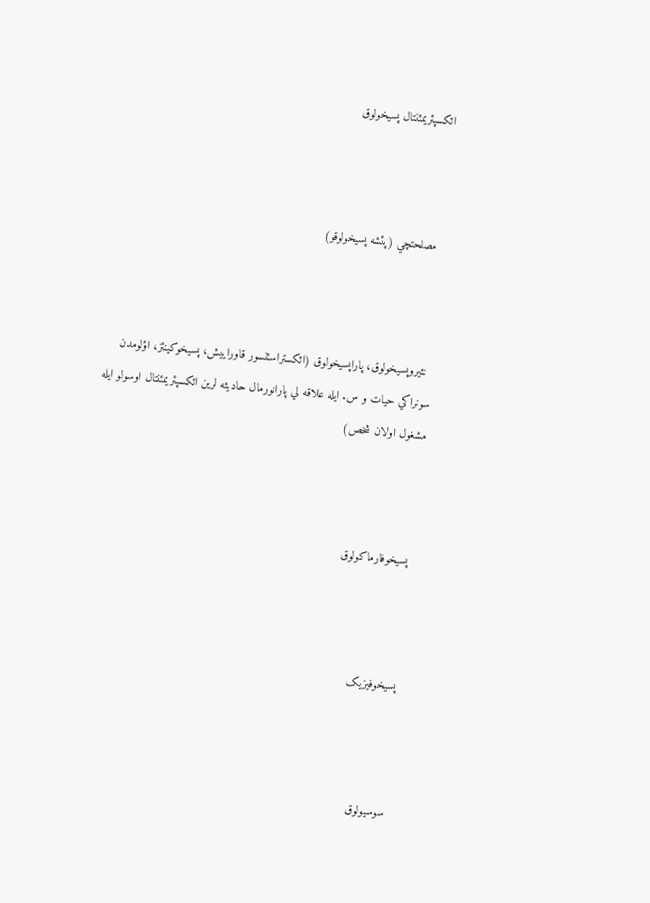ائکسپئريمئنتال پسيخولوق



  مصلحتچي (پئشه پسيخولوقو)



  نئيروپسيخولوق، پاراپسيخولوق (ائکستراسئنسور قاوراييش، پسيخوکينئز، اؤلومدن سونراکي حيات و س. ايله علاقه لي پارانورمال حاديثه لرين ائکسپئريمئنتال اوسولو ايله مشغول اولان شخص)



  پسيخوفارماکولوق



  پسيخوفيزيک



  سوسيولوق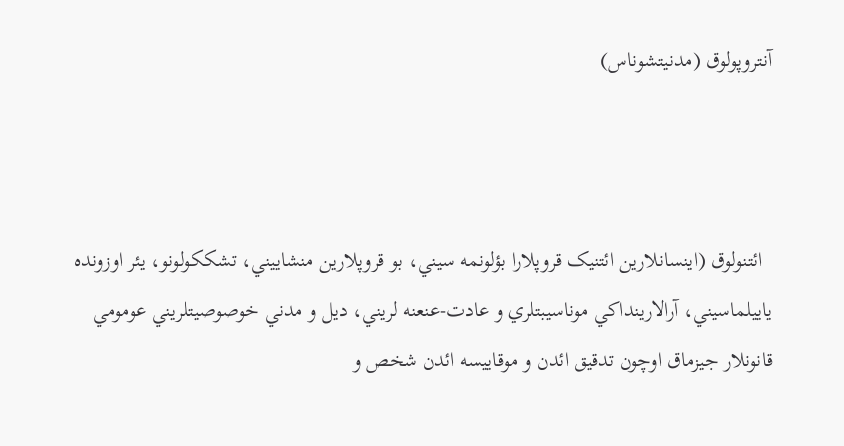آنتروپولوق (مدنيتشوناس)



  ائتنولوق (اينسانلارين ائتنيک قروپلارا بؤلونمه سيني، بو قروپلارين منشاييني، تشککولونو، يئر اوزونده ياييلماسيني، آرالارينداکي موناسيبتلري و عادت-عنعنه لريني، ديل و مدني خوصوصيتلريني عومومي قانونلار جيزماق اوچون تدقيق ائدن و موقاييسه ائدن شخص و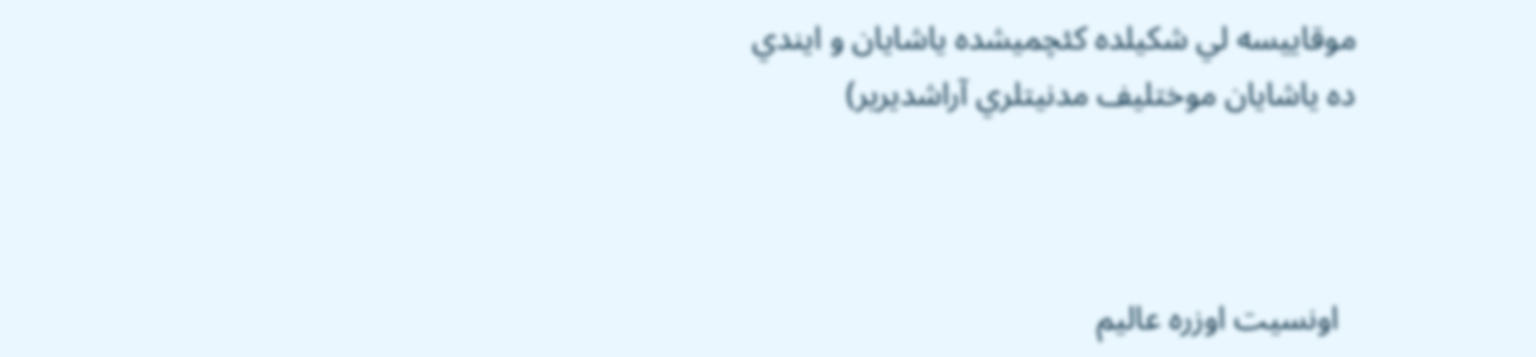موقاييسه لي شکيلده کئچميشده ياشايان و ايندي ده ياشايان موختليف مدنيتلري آراشديرير)



  اونسيت اوزره عاليم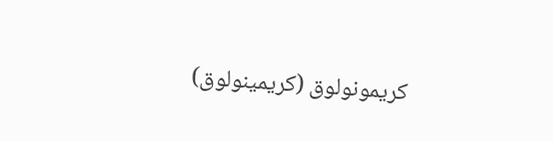کريمونولوق (کريمينولوق)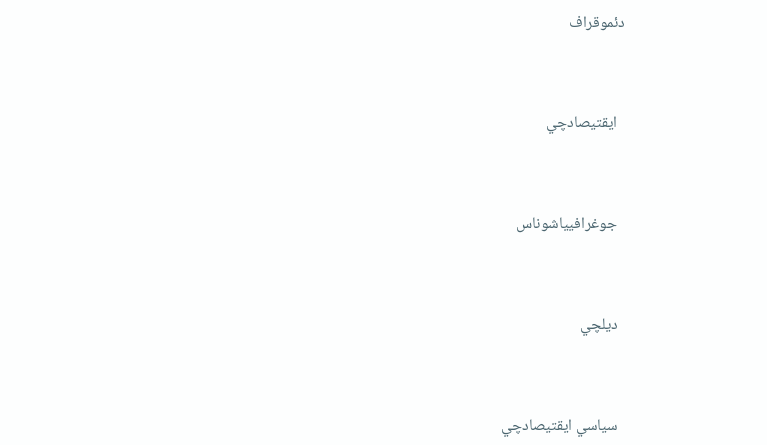دئموقراف



  ايقتيصادچي



  جوغرافيياشوناس



  ديلچي



  سياسي ايقتيصادچي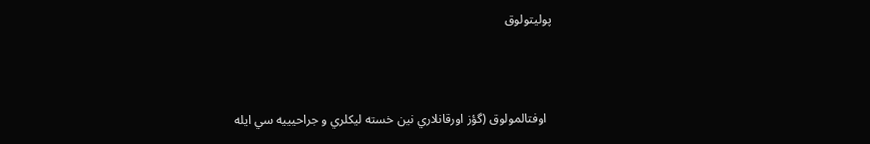پوليتولوق



  اوفتالمولوق (گؤز اورقانلاري نين خسته ليکلري و جراحيييه سي ايله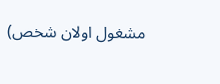مشغول اولان شخص)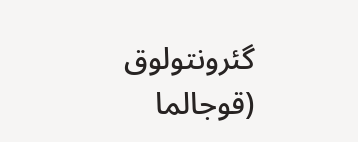گئرونتولوق (قوجالما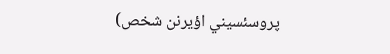پروسئسيني اؤيرنن شخص)